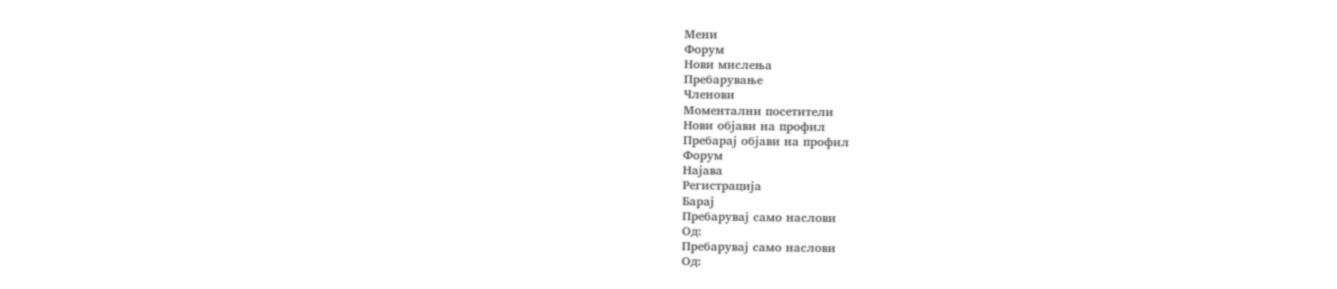Мени
Форум
Нови мислења
Пребарување
Членови
Моментални посетители
Нови објави на профил
Пребарај објави на профил
Форум
Најава
Регистрација
Барај
Пребарувај само наслови
Од:
Пребарувај само наслови
Од: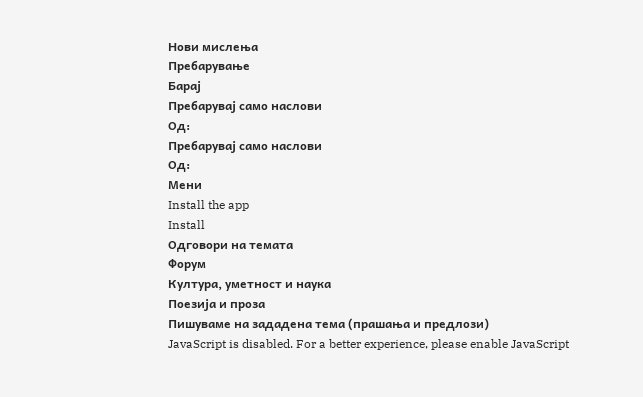Нови мислења
Пребарување
Барај
Пребарувај само наслови
Од:
Пребарувај само наслови
Од:
Мени
Install the app
Install
Одговори на темата
Форум
Култура, уметност и наука
Поезија и проза
Пишуваме на зададена тема (прашања и предлози)
JavaScript is disabled. For a better experience, please enable JavaScript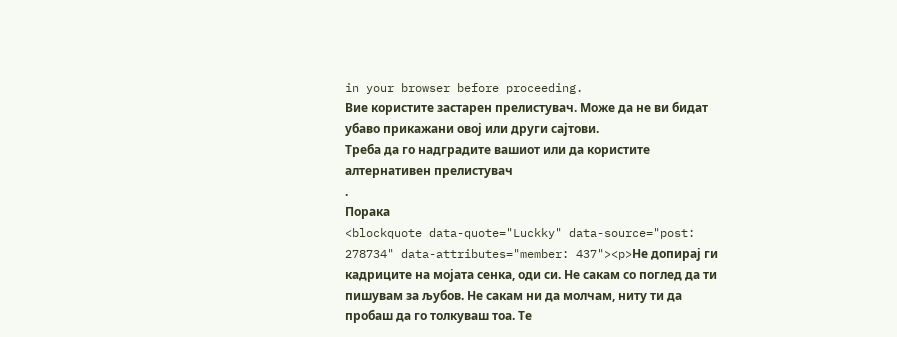in your browser before proceeding.
Вие користите застарен прелистувач. Може да не ви бидат убаво прикажани овој или други сајтови.
Треба да го надградите вашиот или да користите
алтернативен прелистувач
.
Порака
<blockquote data-quote="Luckky" data-source="post: 278734" data-attributes="member: 437"><p>Не допирај ги кадриците на мојата сенка, оди си. Не сакам со поглед да ти пишувам за љубов. Не сакам ни да молчам, ниту ти да пробаш да го толкуваш тоа. Те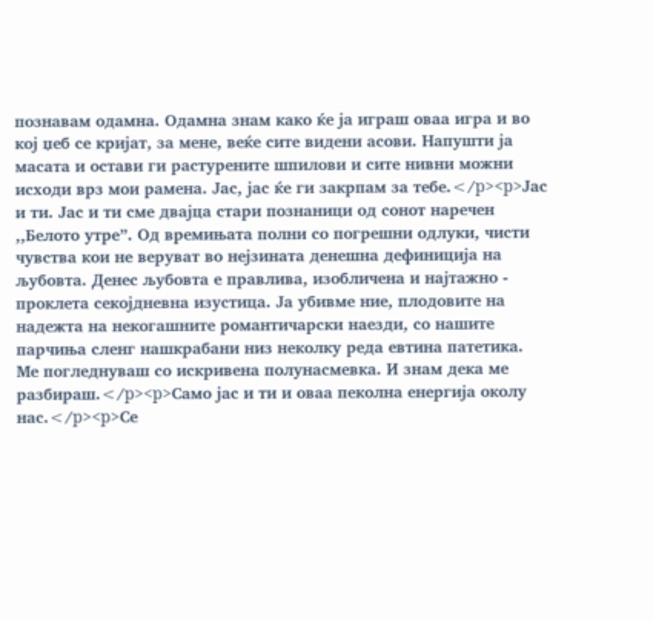познавам одамна. Одамна знам како ќе ја играш оваа игра и во кој џеб се кријат, за мене, веќе сите видени асови. Напушти ја масата и остави ги растурените шпилови и сите нивни можни исходи врз мои рамена. Јас, јас ќе ги закрпам за тебе.</p><p>Јас и ти. Јас и ти сме двајца стари познаници од сонот наречен ,,Белото утре”. Од времињата полни со погрешни одлуки, чисти чувства кои не веруват во нејзината денешна дефиниција на љубовта. Денес љубовта е правлива, изобличена и најтажно - проклета секојдневна изустица. Ја убивме ние, плодовите на надежта на некогашните романтичарски наезди, со нашите парчиња сленг нашкрабани низ неколку реда евтина патетика. Ме погледнуваш со искривена полунасмевка. И знам дека ме разбираш.</p><p>Само јас и ти и оваа пеколна енергија околу нас.</p><p>Се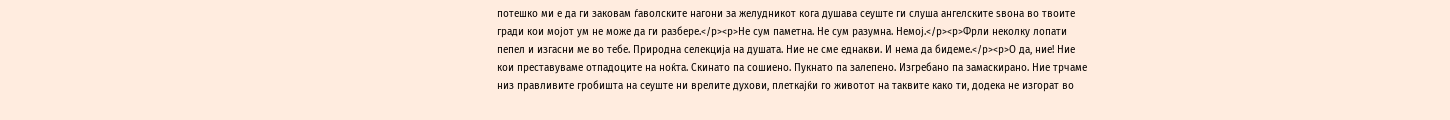потешко ми е да ги заковам ѓаволските нагони за желудникот кога душава сеуште ги слуша ангелските ѕвона во твоите гради кои мојот ум не може да ги разбере.</p><p>Не сум паметна. Не сум разумна. Немој.</p><p>Фрли неколку лопати пепел и изгасни ме во тебе. Природна селекција на душата. Ние не сме еднакви. И нема да бидеме.</p><p>О да, ние! Ние кои преставуваме oтпадоците на ноќта. Скинато па сошиено. Пукнато па залепено. Изгребано па замаскирано. Ние трчаме низ правливите гробишта на сеуште ни врелите духови, плеткајќи го животот на таквите како ти, додека не изгорат во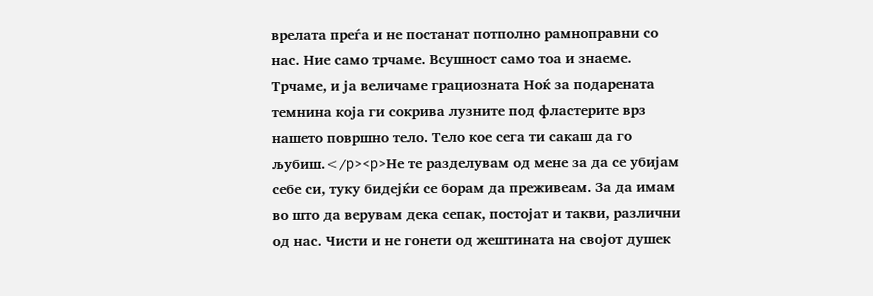врелата преѓа и не постанат потполно рамноправни со нас. Ние само трчаме. Всушност само тоа и знаеме. Трчаме, и ја величаме грациозната Ноќ за подарената темнина која ги сокрива лузните под фластерите врз нашето површно тело. Тело кое сега ти сакаш да го љубиш.</p><p>Не те разделувам од мене за да се убијам себе си, туку бидејќи се борам да преживеам. За да имам во што да верувам дека сепак, постојат и такви, различни од нас. Чисти и не гонети од жештината на својот душек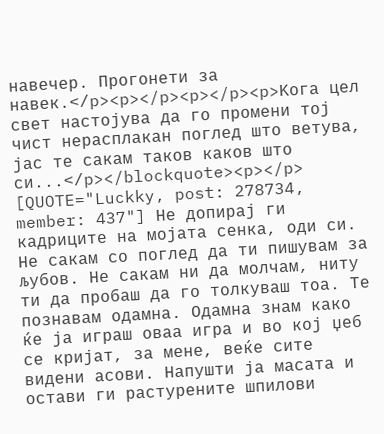навечер. Прогонети за навек.</p><p></p><p></p><p>Koга цел свет настојува да го промени тој чист нерасплакан поглед што ветува, јас те сакам таков каков што си...</p></blockquote><p></p>
[QUOTE="Luckky, post: 278734, member: 437"] Не допирај ги кадриците на мојата сенка, оди си. Не сакам со поглед да ти пишувам за љубов. Не сакам ни да молчам, ниту ти да пробаш да го толкуваш тоа. Те познавам одамна. Одамна знам како ќе ја играш оваа игра и во кој џеб се кријат, за мене, веќе сите видени асови. Напушти ја масата и остави ги растурените шпилови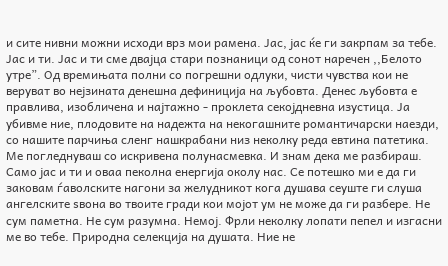и сите нивни можни исходи врз мои рамена. Јас, јас ќе ги закрпам за тебе. Јас и ти. Јас и ти сме двајца стари познаници од сонот наречен ,,Белото утре”. Од времињата полни со погрешни одлуки, чисти чувства кои не веруват во нејзината денешна дефиниција на љубовта. Денес љубовта е правлива, изобличена и најтажно - проклета секојдневна изустица. Ја убивме ние, плодовите на надежта на некогашните романтичарски наезди, со нашите парчиња сленг нашкрабани низ неколку реда евтина патетика. Ме погледнуваш со искривена полунасмевка. И знам дека ме разбираш. Само јас и ти и оваа пеколна енергија околу нас. Се потешко ми е да ги заковам ѓаволските нагони за желудникот кога душава сеуште ги слуша ангелските ѕвона во твоите гради кои мојот ум не може да ги разбере. Не сум паметна. Не сум разумна. Немој. Фрли неколку лопати пепел и изгасни ме во тебе. Природна селекција на душата. Ние не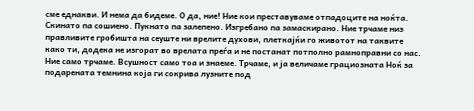сме еднакви. И нема да бидеме. О да, ние! Ние кои преставуваме oтпадоците на ноќта. Скинато па сошиено. Пукнато па залепено. Изгребано па замаскирано. Ние трчаме низ правливите гробишта на сеуште ни врелите духови, плеткајќи го животот на таквите како ти, додека не изгорат во врелата преѓа и не постанат потполно рамноправни со нас. Ние само трчаме. Всушност само тоа и знаеме. Трчаме, и ја величаме грациозната Ноќ за подарената темнина која ги сокрива лузните под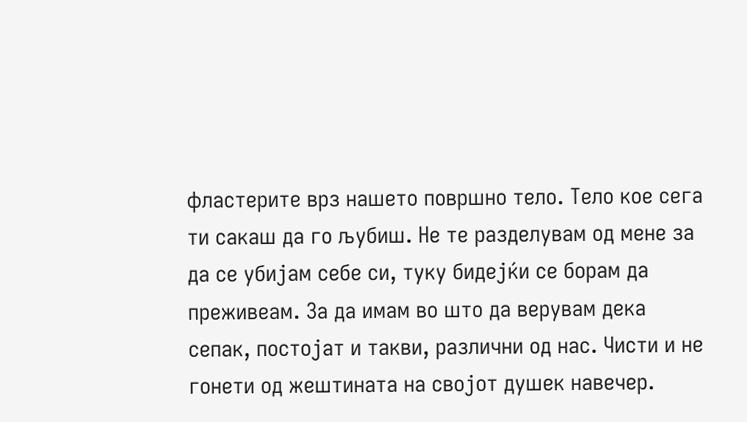фластерите врз нашето површно тело. Тело кое сега ти сакаш да го љубиш. Не те разделувам од мене за да се убијам себе си, туку бидејќи се борам да преживеам. За да имам во што да верувам дека сепак, постојат и такви, различни од нас. Чисти и не гонети од жештината на својот душек навечер.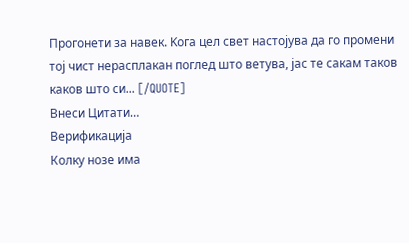Прогонети за навек. Koга цел свет настојува да го промени тој чист нерасплакан поглед што ветува, јас те сакам таков каков што си... [/QUOTE]
Внеси Цитати…
Верификација
Колку нозе има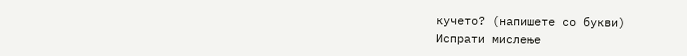кучето? (напишете со букви)
Испрати мислење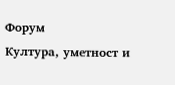Форум
Култура, уметност и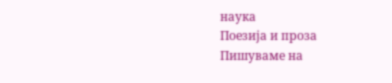наука
Поезија и проза
Пишуваме на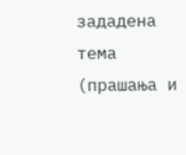зададена тема (прашања и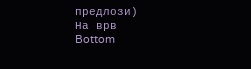предлози)
На врв
Bottom